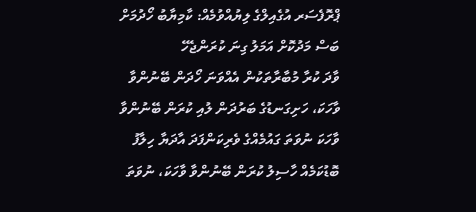ޕްރޮފެސަރ އުގެއިލްގެ ލިޔުއްވުމެއް: ކާމިޔާބު ހޯދުމަށް ބަސް މަދުކޮށް އަމަލު ގިނަ ކުރަންޖެހޭ
ވާދަ ކުރާ މުބާރާތަކުން އެއްވަނަ ހޯދަން ބޭނުންވާ ވާހަކަ، ހަށިގަނޑުގެ ބަރުދަން ލުއި ކުރަން ބޭނުންވާ ވާހަކަ ނުވަތަ ގައުމެއްގެ ވެރިކަންފަދަ އާދަޔާ ހިލާފު ބޮޑުކަމެއް ހާސިލު ކުރަން ބޭނުންވާ ވާހަކަ، ނުވަތަ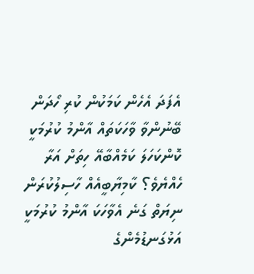އެފަދަ އެހެން ކަމަކުން ކުރި ހޯދަން ބޭނުންވާ ވާހަކަތައް އާންމު ކުރުމަކީ ކޮންކަހަލަ ކަމެއްބާއޭ ހިތަށް އަރާ ހެއްޔެވެ؟ ކާމިޔާބީއެއް ހާސިލުކުރަން ނިޔަތް ގަނެ އެވާހަކަ އާންމު ކުރުމަކީ އަޅުގަނޑުމެންގެ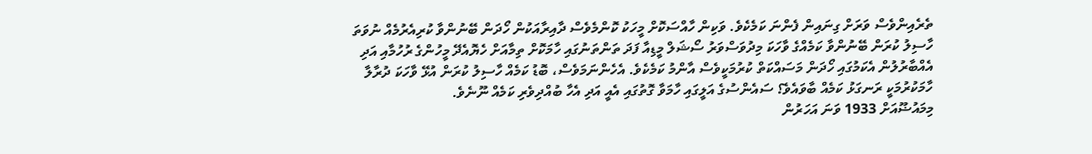ތެރެއިންވެސް ވަރަށް ގިނައިން ފެންނަ ކަމެކެވެ. ވަކިން ހާއްސަކޮށް މީހަކު ކޮންމެވެސް ދާއިރާއަކުން ހޯދަން ބޭނުންވާ ކުރިއެރުމެއް ނުވަތަ ހާސިލު ކުރަން ބޭނުންވާ ކަމެއްގެ ވާހަކަ މިދުވަސްވަރު ސޯޝަލް މީޑިއާ ފަދަ ތަންތަނުގައި ހާމަކޮށް ތިމާއަށް ހެޔޮއެދޭ މީހުންގެ ރުހުމާއި އަދި އެއްބާރުލުން އެކަމުގައި ހޯދަން މަސައްކަތް ކުރުމަކީވެސް އާންމު ކަމެކެވެ. އެހެންނަމަވެސް، ބޮޑު ކަމެއް ހާސިލު ކުރަން އުޅޭ ވާހަކަ ދުރާލާ ހާމަކުރުމަކީ ރަނގަޅު ކަމެއް ބާވައެވެ؟ ސައެންސުގެ އަލީގައި ހާމަވާ ގޮތުގައި އެއީ އަދި އެހާ ބުއްދިވެރި ކަމެއް ނޫނެވެ.
މިމައުޟޫއަށް 1933 ވަނަ އަހަރުން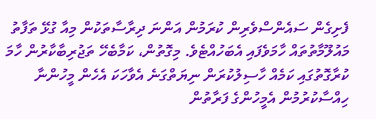ފެށިގެން ސައެންސްވެރިން ކުރަމުން އަންނަ ދިރާސާތަކުން މިއާ ގުޅޭ ތަފާތު މައުލޫމާތުތައް ހާމަވެފައި އެބަހުއްޓެވެ. މިގޮތުން، ކަމާބެހޭ ތަޖުރިބާކާރުން ހާމަ ކުރާގޮތުގައި ކަމެއް ހާސިލުކުރަން ނިޔަތްގަނެ އެވާހަކަ އެހެން މީހުންނާ ހިއްސާކުރުމުން އެމީހުންގެ ފަރާތުން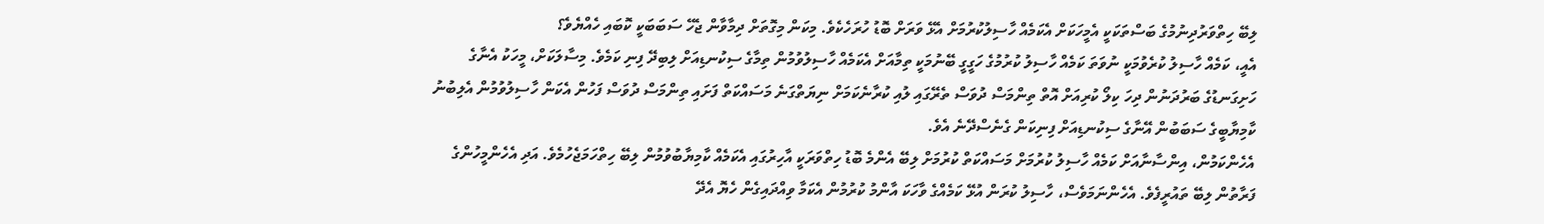ލިބޭ ހިތްވަރުދިނުމުގެ ބަސްތަކަކީ އެމީހަކަށް އެކަމެއް ހާސިލުކުރުމަށް އެޅޭ ވަރަށް ބޮޑު ހުރަހެކެވެ. މިކަން މިގޮތަށް ދިމާވާން ޖެހޭ ސަބަބަކީ ކޮބައި ހެއްޔެވެ؟
އެއީ، ކަމެއް ހާސިލު ކުރެވުމަކީ ނުވަތަ ކަމެއް ހާސިލު ކުރުމުގެ ހަގީގީ ބޭނުމަކީ ތިމާއަށް އެކަމެއް ހާސިލުވުމުން ތިމާގެ ސިކުނޑިއަށް ލިބިދޭ ފިނި ކަމެވެ. މިސާލަކަށް، މީހަކު އެނާގެ ހަށިގަނޑުގެ ބަރުދަނުން ދިހަ ކިލޯ ކުރިއަށް އޮތް ތިންމަސް ދުވަސް ތެރޭގައި ލުއި ކުރާނެކަމަށް ނިޔަތްގަނެ މަސައްކަތް ފަށައި ތިންމަސް ދުވަސް ފަހުން އެކަން ހާސިލުވުމުން އެލިބުނު ކާމިޔާބީގެ ސަބަބުން އޭނާގެ ސިކުނޑިއަށް ފިނިކަން ގެނެސްދޭނެ އެވެ.
އެހެންކަމުން، އިންސާނާއަށް ކަމެއް ހާސިލު ކުރުމަށް މަސައްކަތް ކުރުމަށް ލިބޭ އެންމެ ބޮޑު ހިތްވަރަކީ އާހިރުގައި އެކަމެއް ކާމިޔާބުވުމުން ލިބޭ ހިތްހަމަޖެހުމެވެ. އަދި އެހެންމީހުންގެ ފަރާތުން ލިބޭ ތައުރީފެވެ. އެހެންނަމަވެސް، ހާސިލު ކުރަން އުޅޭ ކަމެއްގެ ވާހަކަ އާންމު ކުރުމުން އެކަމާ ވިއްދައިގެން ހެޔޮ އެދޭ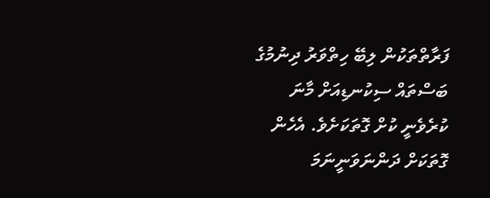ފަރާތްތަކުން ލިބޭ ހިތްވަރު ދިނުމުގެ ބަސްތައް ސިކުނޑިއަށް މާނަ ކުރެވެނީ ކުށް ގޮތަކަށެވެ. އެހެން ގޮތަކަށް ދަންނަވަނީނަމަ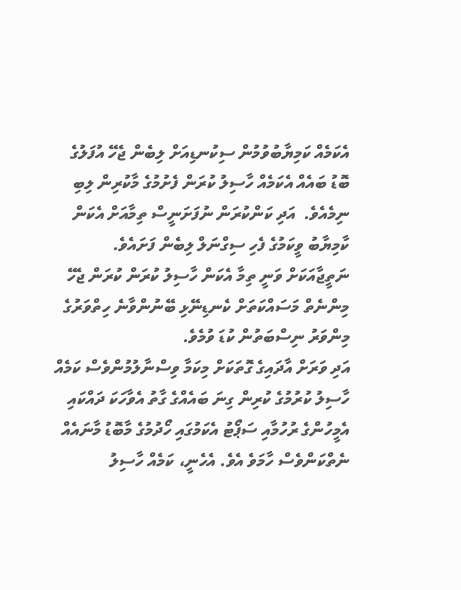އެކަމެއް ކަމިޔާބުވުމުން ސިކުނޑިއަށް ލިބެން ޖެހޭ އުފަލުގެ ބޮޑު ބައެއް އެކަމެއް ހާސިލު ކުރަން ފެށުމުގެ މާކުރިން ލިބި ނިމެއެވެ.  އަދި ކަންކުރަން ނުފަށަނީސް ތިމާއަށް އެކަން ކާމިޔާބު ވީކަމުގެ ފެހި ސިގްނަލް ލިބެން ފަށައެވެ. ނަތީޖާއަކަށް ވަނީ ތިމާ އެކަން ހާސިލު ކުރަން ކުރަން ޖެހޭ މިންނެތް މަސައްކަތަށް ކެނޑިނޭޅި ބޭނުންވާނެ ހިތްވަރުގެ މިންވަރު ނިސްބަތުން ކުޑަ ވުމެވެ.
އަދި ވަރަށް އާދައިގެ ގޮތަކަށް މިކަމާ ވިސްނާލުމުންވެސް ކަމެއް ހާސިލު ކުރުމުގެ ކުރިން ގިނަ ބައެއްގެ ގާތު އެވާހަކަ ދައްކައި އެމީހުންގެ ރުހުމާއި ސަޕޯޓު އެކަމުގައި ހޯދުމުގެ މާބޮޑު މާނައެއް ނެތްކަންވެސް ހާމަވެ އެވެ. އެހެނީ، ކަމެއް ހާސިލު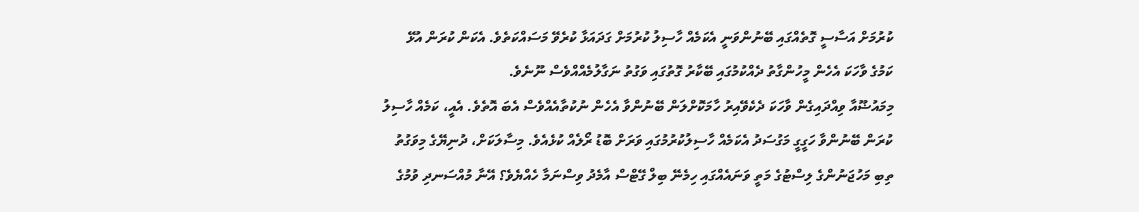ކުރުމަށް އަސާސީ ގޮތެއްގައި ބޭނުންވަނީ އެކަމެއް ހާސިލު ކުރުމަށް ގަދައަޅާ ކުރެވޭ މަސައްކަތެވެ. އެކަން ކުރަން އުޅޭ ކަމުގެ ވާހަކަ އެހެން މީހުންގާތު ދެއްކުމުގައި ބޭކާރު ގޮތުގައި ވަގުތު ނަގާލުމެއްއްވެސް ނޫނެވެ.
މިމައުޟޫއާ ވިއްދައިގެން ވާހަކަ ދެކެވޭއިރު ހާމަކޮށްލަން ބޭނުންވާ އެހެން ނުކުތާއެއްވެސް އެބަ އޮތެވެ. އެއީ، ކަމެއް ހާސިލު ކުރަން ބޭނުންވާ ހަގީގީ މަގުސަދު އެކަމެއް ހާސިލުކުރުމުގައި ވަރަށް ބޮޑު ރޯލެއް ކުޅެއެވެ. މިސާލަކަށް، ދުނިޔޭގެ މިވަގުތު ތިބި މަހުޖަނުންގެ ލިސްޓުގެ މަތީ ވަނައެއްގައި ހިމެނޭ ބިލް ގޭޓްސް އާމެދު ވިސްނަމާ ހެއްޔެވެ؟ އޭނާ މުއްސަނދި ވުމުގެ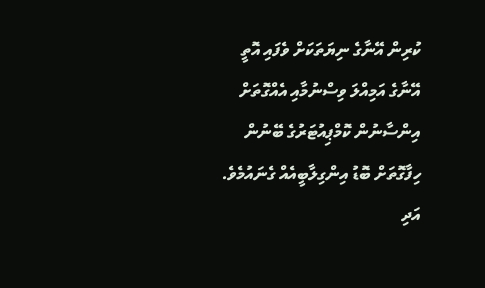ކުރިން އޭނާގެ ނިޔަތަކަށް ވެފައި އޮތީ އޭނާގެ އަމިއްލަ ވިސްނުމާއި އެއްގޮތަށް އިންސާނުން ކޮމްޕިއުޓަރުގެ ބޭނުން ހިފާގޮތަށް ބޮޑު އިންގިލާބީއެއް ގެނައުމެވެ. އަދި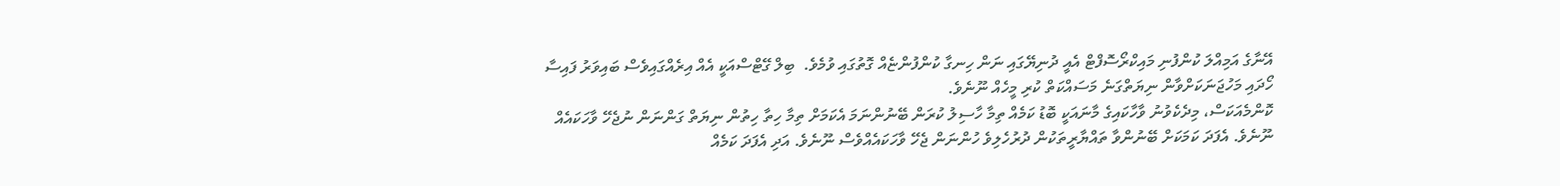އޭނާގެ އަމިއްލަ ކުންފުނި މައިކްރޯސޮފްޓް އެއީ ދުނިޔޭގައި ނަން ހިނގާ ކުންފުންޏެއް ގޮތުގައި ވުމެވެ.  ބިލް ގޭޓްސްއަކީ އެއް އިރެއްގައިވެސް ބައިވަރު ފައިސާ ހޯދައި މަހުޖަނަކަށްވާން ނިޔަތްގަނެ މަސައްކަތް ކުރި މީހެއް ނޫނެވެ.
ކޮންމެއަކަސް، މިދެކެވުނު ވާހާކައިގެ މާނައަކީ ބޮޑު ކަމެއް ތިމާ ހާސިލު ކުރަން ބޭނުންނަމަ އެކަމަށް ތިމާ ހިތާ ހިތުން ނިޔަތް ގަންނަން ނުޖެހޭ ވާހަކައެއް ނޫނެވެ. އެފަދަ ކަމަކަށް ބޭނުންވާ ތައްޔާރީތަކުން ދުރުހެލިވެ ހުންނަން ޖެހޭ ވާހަކައެއްވެސް ނޫނެވެ. އަދި އެފަދަ ކަމެއް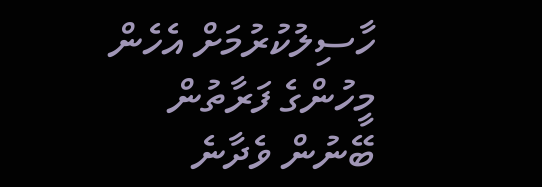ހާސިލުކުރުމަށް އެހެން މީހުންގެ ފަރާތުން ބޭނުން ވެދާނެ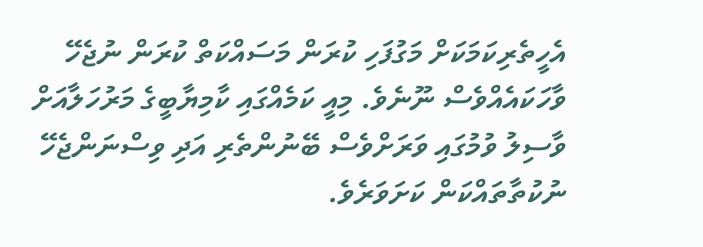އެހީތެރިކަމަކަށް މަގުފަހި ކުރަން މަސައްކަތް ކުރަން ނުޖެހޭ ވާހަކައެއްވެސް ނޫނެވެ. މިއީ ކަމެއްގައި ކާމިޔާބީގެ މަރުހަލާއަށް ވާސިލު ވުމުގައި ވަރަށްވެސް ބޭނުންތެރި އަދި ވިސްނަންޖެހޭ ނުކުތާތައްކަން ކަށަވަރެވެ.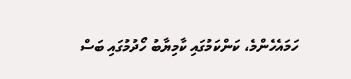ހަމައެހެންމެ، ކަންކަމުގައި ކާމިޔާބު ހޯދުމުގައި ބަސް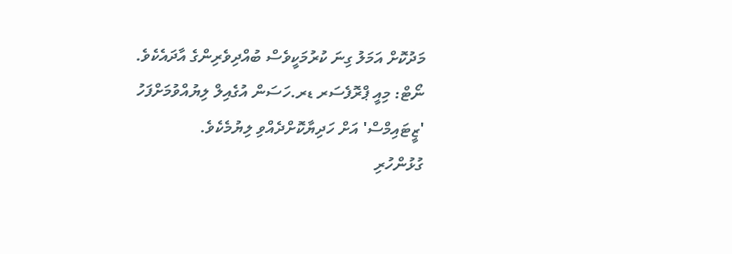މަދުކޮށް އަމަލު ގިނަ ކުރުމަކީވެސް ބުއްދިވެރިންގެ އާދައެކެވެ.
ނޯޓް: މިއީ ޕްރޮފެސަރ ޑރ.ހަސަން އުގެއިލް ލިޔުއްވުމަށްފަހު 'ޒީޓައިމްސް' އަށް ހަދިޔާކޮށްދެއްވި ލިޔުމެކެވެ.
ގުޅުންހުރި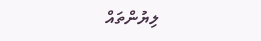ލިޔުންތައް